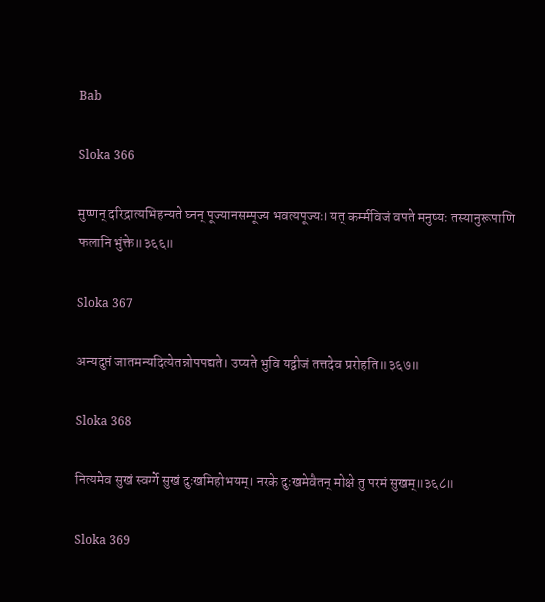Bab

Sloka 366

मुष्णन् दरिद्रात्यभिहन्यते घ्नन् पूज्यानसम्पूज्य भवत्यपूज्यः। यत् कर्म्मविजं वपते मनुष्यः तस्यानुरूपाणि फलानि भुंक्ते॥३६६॥

Sloka 367

अन्यदुप्तं जातमन्यदित्येतन्नोपपद्यते। उप्यते भुवि यद्वीजं तत्तदेव प्ररोहति॥३६७॥

Sloka 368

नित्यमेव सुखं स्वर्ग्गे सुखं दुःखमिहोभयम्। नरके दुःखमेवैतन् मोक्षे तु परमं सुखम्॥३६८॥

Sloka 369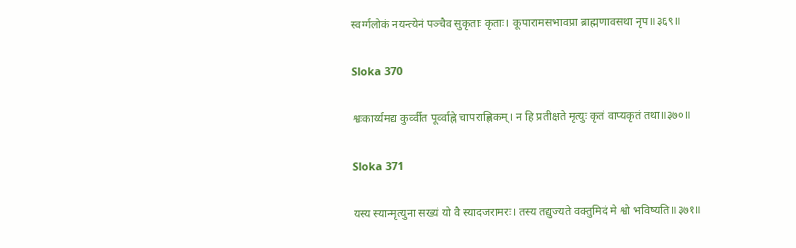स्वर्ग्गलोकं नयन्त्येनं पञ्चैव सुकृताः कृताः। कूपारामसभावप्रा ब्राह्मणावसथा नृप॥३६९॥

Sloka 370

श्वःकार्य्यमद्य कुर्व्वीत पूर्व्वाह्ने चापराह्णिकम्। न हि प्रतीक्षते मृत्युः कृतं वाप्यकृतं तथा॥३७०॥

Sloka 371

यस्य स्यान्मृत्युना सख्यं यो वै स्यादजरामरः। तस्य तद्युज्यते वक्तुमिदं मे श्वो भविष्यति॥३७१॥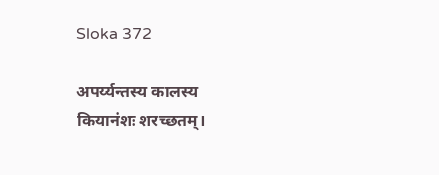Sloka 372

अपर्य्यन्तस्य कालस्य कियानंशः शरच्छतम्।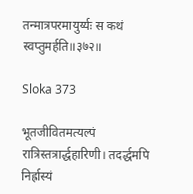तन्मात्रपरमायुर्य्यः स कथं स्वप्तुमर्हति॥३७२॥

Sloka 373

भूतजीवितमत्यल्पं रात्रिस्तत्रार्द्धहारिणी। तदर्द्धमपि निर्ह्रास्यं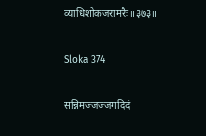व्याधिशोकजरामरैः॥३७३॥

Sloka 374

सन्निमज्जज्जगदिदं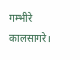गम्भीरे कालसागरे।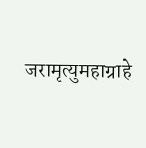जरामृत्युमहाग्राहे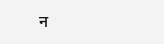न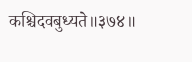कश्चिदवबुध्यते॥३७४॥